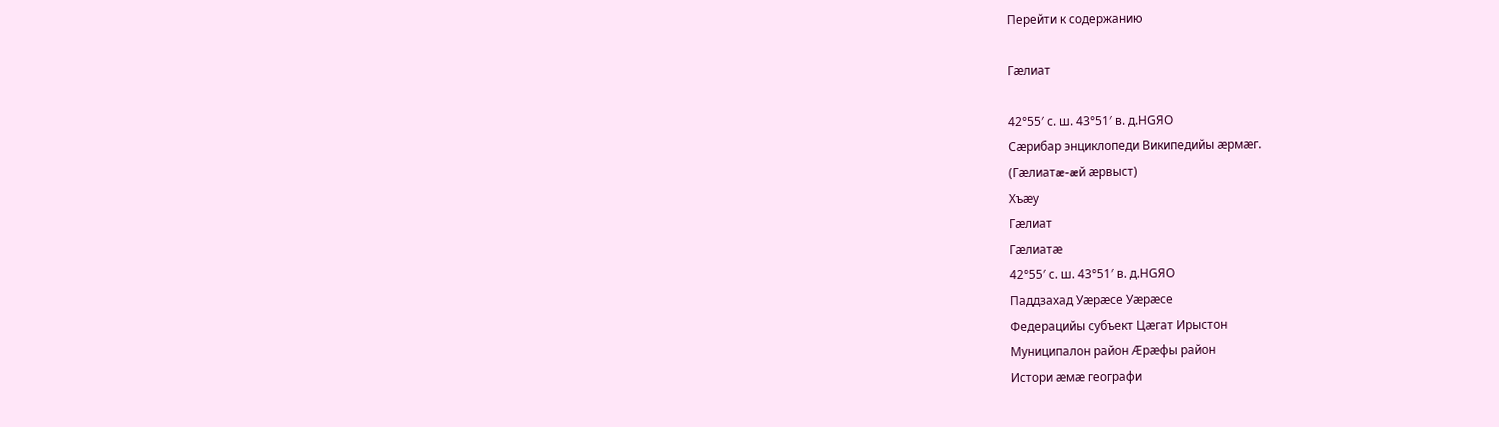Перейти к содержанию

Гæлиат

42°55′ с. ш. 43°51′ в. д.HGЯO
Сæрибар энциклопеди Википедийы æрмæг.
(Гæлиатæ-æй æрвыст)
Хъæу
Гæлиат
Гæлиатæ
42°55′ с. ш. 43°51′ в. д.HGЯO
Паддзахад Уæрæсе Уæрæсе
Федерацийы субъект Цæгат Ирыстон
Муниципалон район Æрæфы район
Истори æмæ географи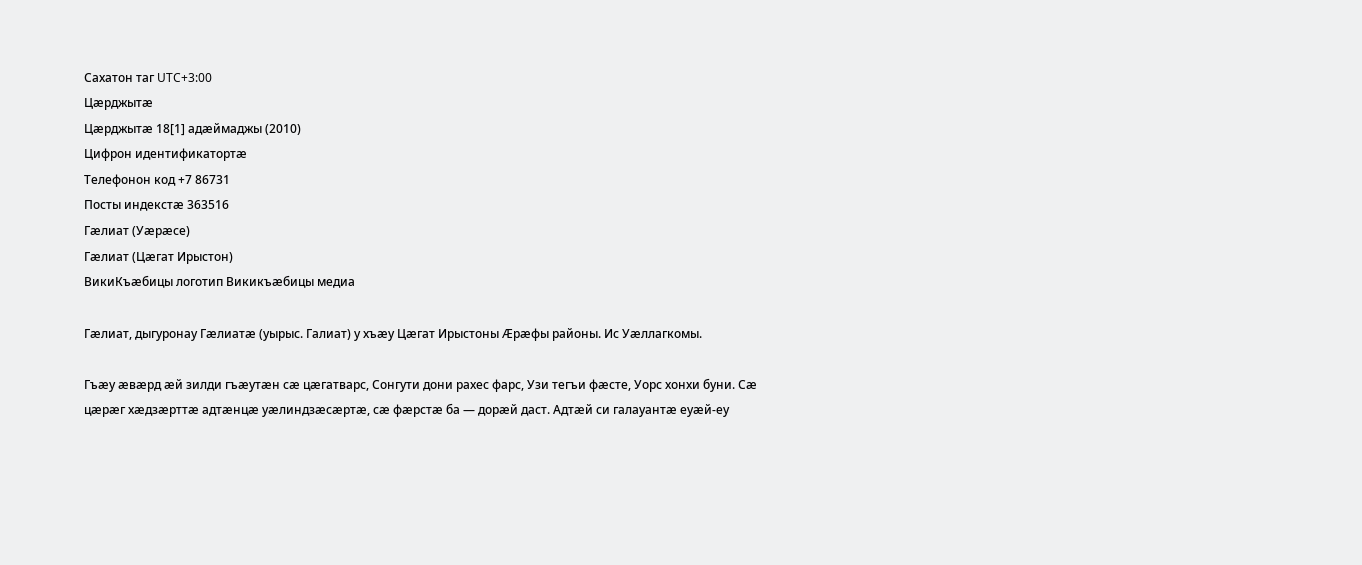Сахатон таг UTC+3:00
Цæрджытæ
Цæрджытæ 18[1] адæймаджы (2010)
Цифрон идентификатортæ
Телефонон код +7 86731
Посты индекстæ 363516
Гæлиат (Уæрæсе)
Гæлиат (Цæгат Ирыстон)
ВикиКъæбицы логотип Викикъæбицы медиа

Гæлиат, дыгуронау Гæлиатæ (уырыс. Галиат) у хъæу Цæгат Ирыстоны Æрæфы районы. Ис Уæллагкомы.

Гъæу æвæрд æй зилди гъæутæн сæ цæгатварс, Сонгути дони рахес фарс, Узи тегъи фæсте, Уорс хонхи буни. Сæ цæрæг хæдзæрттæ адтæнцæ уæлиндзæсæртæ, сæ фæрстæ ба — дорæй даст. Адтæй си галауантæ еуæй-еу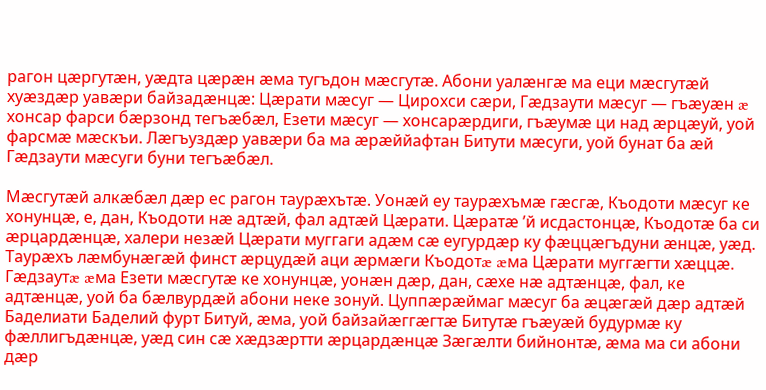рагон цæргутæн, уæдта цæрæн æма тугъдон мæсгутæ. Абони уалæнгæ ма еци мæсгутæй хуæздæр уавæри байзадæнцæ: Цæрати мæсуг — Цирохси сæри, Гæдзаути мæсуг — гъæуæн æ хонсар фарси бæрзонд тегъæбæл, Езети мæсуг — хонсарæрдиги, гъæумæ ци над æрцæуй, уой фарсмæ мæскъи. Лæгъуздæр уавæри ба ма æрæййафтан Битути мæсуги, уой бунат ба æй Гæдзаути мæсуги буни тегъæбæл.

Мæсгутæй алкæбæл дæр ес рагон таурæхътæ. Уонæй еу таурæхъмæ гæсгæ, Къодоти мæсуг ке хонунцæ, е, дан, Къодоти нæ адтæй, фал адтæй Цæрати. Цæратæ ’й исдастонцæ, Къодотæ ба си æрцардæнцæ, халери незæй Цæрати муггаги адæм сæ еугурдæр ку фæццæгъдуни æнцæ, уæд. Таурæхъ лæмбунæгæй финст æрцудæй аци æрмæги Къодотæ æма Цæрати муггæгти хæццæ. Гæдзаутæ æма Езети мæсгутæ ке хонунцæ, уонæн дæр, дан, сæхе нæ адтæнцæ, фал, ке адтæнцæ, уой ба бæлвурдæй абони неке зонуй. Цуппæрæймаг мæсуг ба æцæгæй дæр адтæй Баделиати Баделий фурт Битуй, æма, уой байзайæггæгтæ Битутæ гъæуæй будурмæ ку фæллигъдæнцæ, уæд син сæ хæдзæртти æрцардæнцæ Зæгæлти бийнонтæ, æма ма си абони дæр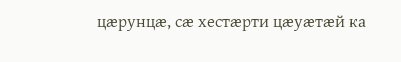цæрунцæ, сæ хестæрти цæуæтæй ка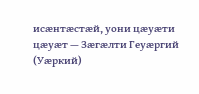исæнтæстæй, уони цæуæти цæуæт — Зæгæлти Геуæргий (Уæркий)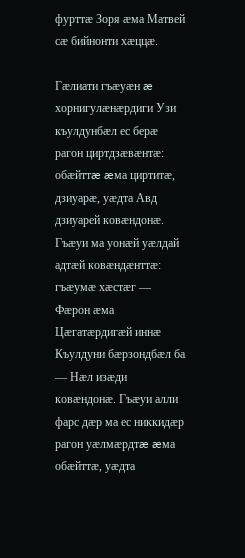фурттæ Зоря æма Матвей сæ бийнонти хæццæ.

Гæлиати гъæуæн æ хорнигулæнæрдиги Узи къулдунбæл ес берæ рагон циртдзæвæнтæ: обæйттæ æма циртитæ, дзиуарæ, уæдта Авд дзиуарей ковæндонæ. Гъæуи ма уонæй уæлдай адтæй ковæндæнттæ: гъæумæ хæстæг — Фæрон æма Цæгатæрдигæй иннæ Къулдуни бæрзондбæл ба — Нæл изæди ковæндонæ. Гъæуи алли фарс дæр ма ес никкидæр рагон уæлмæрдтæ æма обæйттæ, уæдта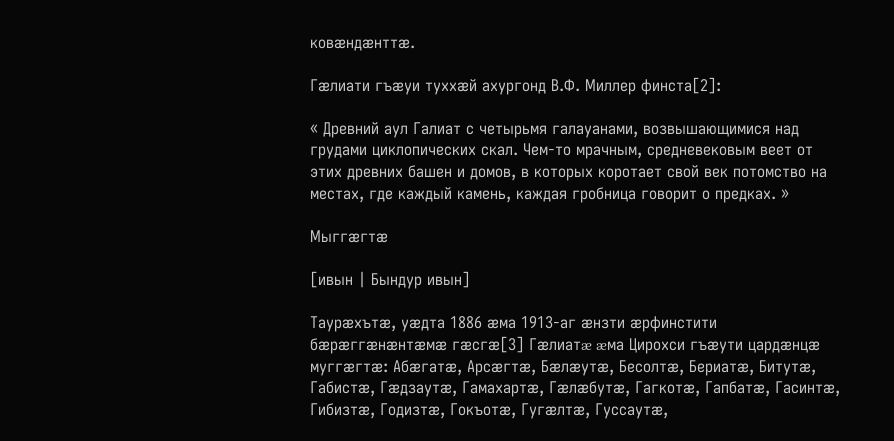ковæндæнттæ.

Гæлиати гъæуи туххæй ахургонд В.Ф. Миллер финста[2]:

« Древний аул Галиат с четырьмя галауанами, возвышающимися над грудами циклопических скал. Чем-то мрачным, средневековым веет от этих древних башен и домов, в которых коротает свой век потомство на местах, где каждый камень, каждая гробница говорит о предках. »

Мыггæгтæ

[ивын | Бындур ивын]

Таурæхътæ, уæдта 1886 æма 1913-аг æнзти æрфинстити бæрæггæнæнтæмæ гæсгæ[3] Гæлиатæ æма Цирохси гъæути цардæнцæ муггæгтæ: Абæгатæ, Арсæгтæ, Бæлæутæ, Бесолтæ, Бериатæ, Битутæ, Габистæ, Гæдзаутæ, Гамахартæ, Гæлæбутæ, Гагкотæ, Гапбатæ, Гасинтæ, Гибизтæ, Годизтæ, Гокъотæ, Гугæлтæ, Гуссаутæ,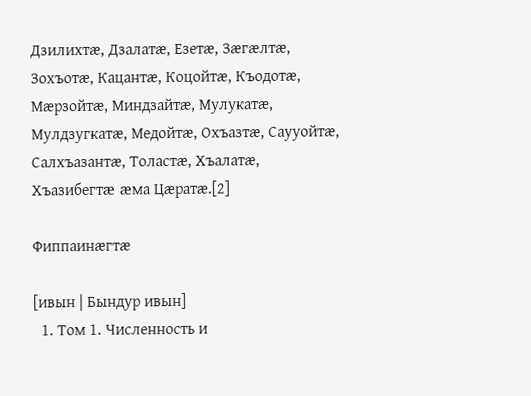Дзилихтæ, Дзалатæ, Езетæ, Зæгæлтæ, Зохъотæ, Кацантæ, Коцойтæ, Къодотæ, Мæрзойтæ, Миндзайтæ, Мулукатæ, Мулдзугкатæ, Медойтæ, Охъазтæ, Саууойтæ, Салхъазантæ, Толастæ, Хъалатæ, Хъазибегтæ æма Цæратæ.[2]

Фиппаинæгтæ

[ивын | Бындур ивын]
  1. Том 1. Численность и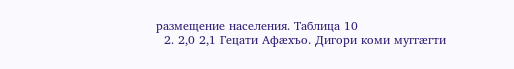размещение населения. Таблица 10
  2. 2,0 2,1 Гецати Афæхъо. Дигори коми муггæгти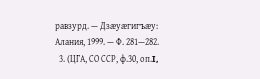равзурд. — Дзæуæгигъæу: Алания, 1999. — Ф. 281—282.
  3. (ЦГА, СО ССР, ф.30, оп.I,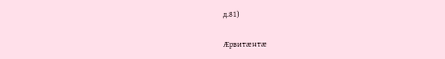д.81)

Æрвитæнтæ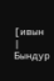[ивын | Бындур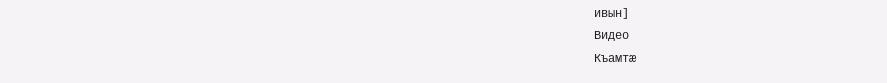ивын]
Видео
Къамтæ